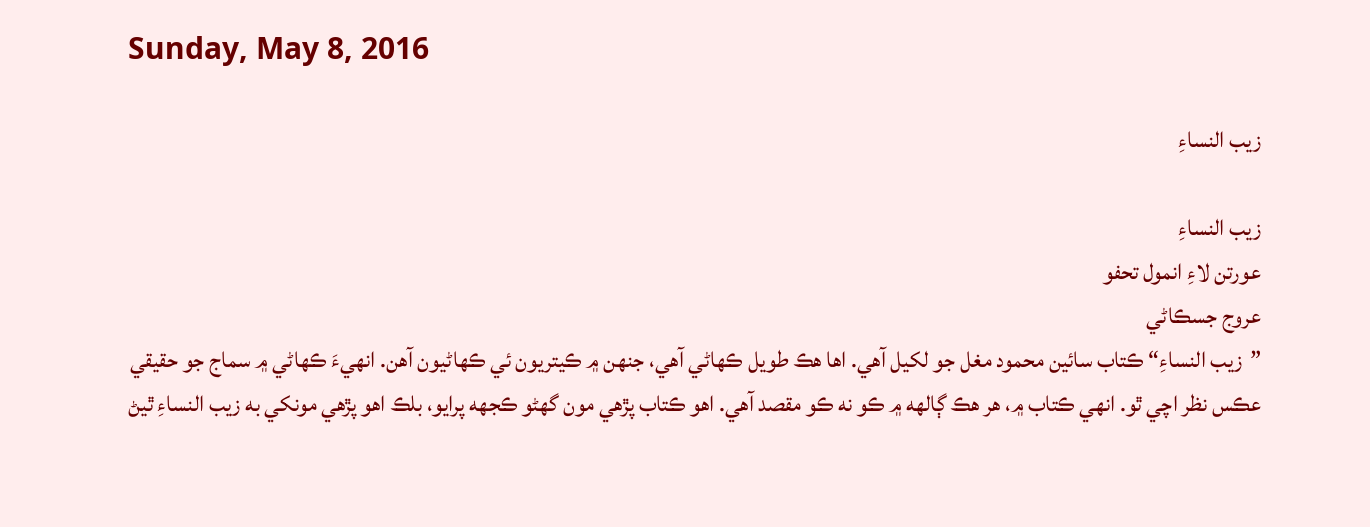Sunday, May 8, 2016

زيب النساءِ

زيب النساءِ
عورتن لاءِ انمول تحفو
عروج جسڪاڻي
”زيب النساءِ“ ڪتاب سائين محمود مغل جو لکيل آهي. اها هڪ طويل ڪهاڻي آهي، جنهن ۾ ڪيتريون ئي ڪهاڻيون آهن. انهيءَ ڪهاڻي ۾ سماج جو حقيقي عڪس نظر اچي ٿو. انهي ڪتاب ۾، هر هڪ ڳالهه ۾ ڪو نه ڪو مقصد آهي. اهو ڪتاب پڙهي مون گهڻو ڪجهه پرايو، بلڪ اهو پڙهي مونکي به زيب النساءِ ٿيڻ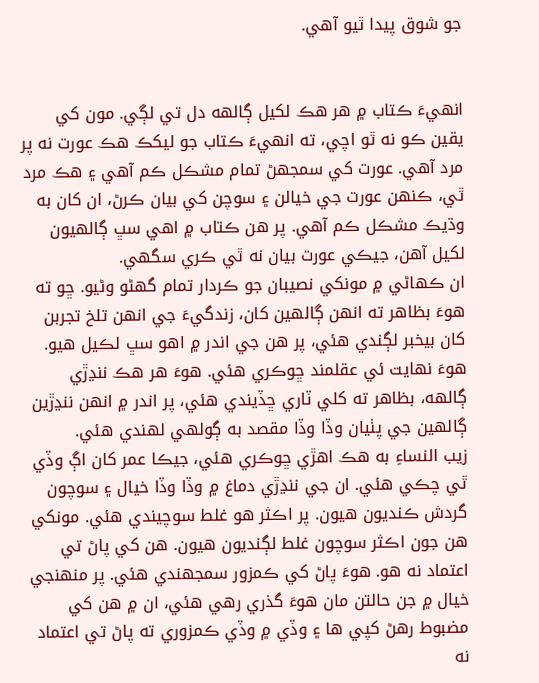جو شوق پيدا ٿيو آهي.


انهيءَ ڪتاب ۾ هر هڪ لکيل ڳالهه دل تي لڳي. مون کي يقين ڪو نه ٿو اچي، ته انهيءَ ڪتاب جو ليکڪ هڪ عورت نه پر مرد آهي. عورت کي سمجهڻ تمام مشڪل ڪم آهي ۽ هڪ مرد ٿي، ڪنهن عورت جي خيالن ۽ سوچن کي بيان ڪرڻ، ان کان به وڌيڪ مشڪل ڪم آهي. پر هن ڪتاب ۾ اهي سڀ ڳالهيون لکيل آهن، جيڪي عورت بيان نه ٿي ڪري سگهي.
ان ڪهاڻي ۾ مونکي نصيبان جو ڪردار تمام گهڻو وڻيو. ڇو ته هوءَ بظاهر ته انهن ڳالهين کان، زندگيءَ جي انهن تلخ تجربن کان بيخبر لڳندي هئي، پر هن جي اندر ۾ اهو سڀ لڪيل هيو. هوءَ نهايت ئي عقلمند ڇوڪري هئي. هوءَ هر هڪ ننڍڙي ڳالهه، بظاهر ته کلي ٽاري ڇڏيندي هئي، پر اندر ۾ انهن ننڍڙين ڳالهين جي پٺيان وڏا وڏا مقصد به ڳولهي لهندي هئي.
زيب النساءِ به هڪ اهڙي ڇوڪري هئي، جيڪا عمر کان اڳ وڏي ٿي چڪي هئي. ان جي ننڍڙي دماغ ۾ وڏا وڏا خيال ۽ سوچون گردش ڪنديون هيون. پر اڪثر هو غلط سوچيندي هئي. مونکي هن جون اڪثر سوچون غلط لڳنديون هيون. هن کي پاڻ تي اعتماد نه هو. هوءَ پاڻ کي ڪمزور سمجھندي هئي. پر منهنجي خيال ۾ جن حالتن مان هوءَ گذري رهي هئي، ان ۾ هن کي مضبوط رهڻ کپي ها ۽ وڏي ۾ وڏي ڪمزوري ته پاڻ تي اعتماد نه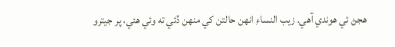هجڻ ئي هوندي آهي. زيب النساءِ انهن حالتن کي منهن ڏئي ته وئي هئي، پر جيترو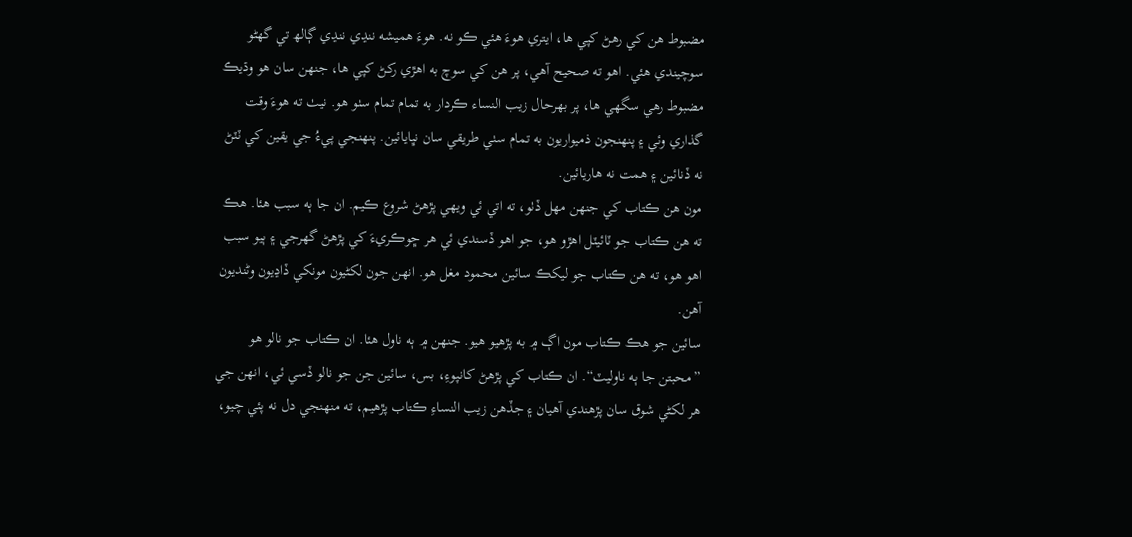مضبوط هن کي رهڻ کپي ها، ايتري هوءَ هئي ڪو نه. هوءَ هميشه ننڍي ننڍي ڳالھ تي گھڻو سوچيندي هئي. اهو ته صحيح آهي، پر هن کي سوچ به اهڙي رکڻ کپي ها، جنهن سان هو وڌيڪ مضبوط رهي سگھي ها، پر بهرحال زيب النساء ڪردار به تمام تمام سٺو هو. نيٺ ته هوءَ وقت گذاري وئي ۽ پنهنجون ذميواريون به تمام سٺي طريقي سان نڀايائين. پنهنجي پيءُ جي يقين کي ٽٽڻ نه ڏنائين ۽ همت نه هاريائين.
مون هن ڪتاب کي جنهن مهل ڏٺو، ته اتي ئي ويهي پڙهڻ شروع ڪيم. ان جا ٻه سبب هئا. هڪ ته هن ڪتاب جو ٽائيٽل اهڙو هو، جو اھو ڏسندي ئي هر ڇوڪريءَ کي پڙهڻ گھرجي ۽ ٻيو سبب اهو هو، ته هن ڪتاب جو ليکڪ سائين محمود مغل هو. انهن جون لکڻيون مونکي ڏاڍيون وڻنديون آهن.
سائين جو هڪ ڪتاب مون اڳ ۾ به پڙهيو هيو. جنهن ۾ ٻه ناول هئا. ان ڪتاب جو نالو هو ”محبتن جا ٻه ناوليٽ“. ان ڪتاب کي پڙهڻ کانپوءِ، بس، سائين جن جو نالو ڏسي ئي، انهن جي هر لکڻي شوق سان پڙهندي آهيان ۽ جڏهن زيب النساءِ ڪتاب پڙهيم، ته منهنجي دل نه پئي چيو،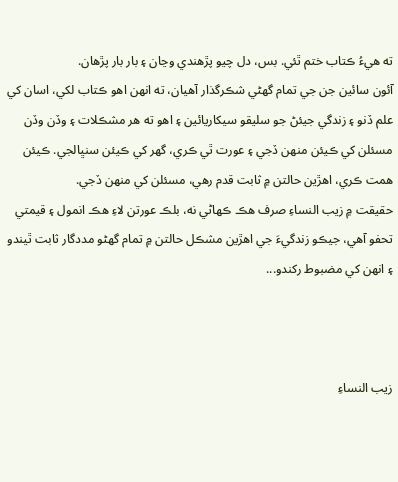ته هيءُ ڪتاب ختم ٿئي. بس، دل چيو پڙهندي وڃان ۽ بار بار پڙهان.
آئون سائين جن جي تمام گھڻي شڪرگذار آهيان، ته انهن اهو ڪتاب لکي، اسان کي علم ڏنو ۽ زندگي جيئڻ جو سليقو سيکاريائين ۽ اهو ته هر مشڪلات ۽ وڏن وڏن مسئلن کي ڪيئن منهن ڏجي ۽ عورت ٿي ڪري، گهر کي ڪيئن سنڀالجي. ڪيئن همت ڪري، اهڙين حالتن ۾ ثابت قدم رهي، مسئلن کي منهن ڏجي.
حقيقت ۾ زيب النساءِ صرف هڪ ڪهاڻي نه، بلڪ عورتن لاءِ هڪ انمول ۽ قيمتي تحفو آهي، جيڪو زندگيءَ جي اهڙين مشڪل حالتن ۾ تمام گھڻو مددگار ثابت ٿيندو ۽ انهن کي مضبوط رکندو...



زيب النساءِ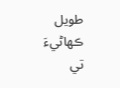طويل ڪهاڻيءَ تي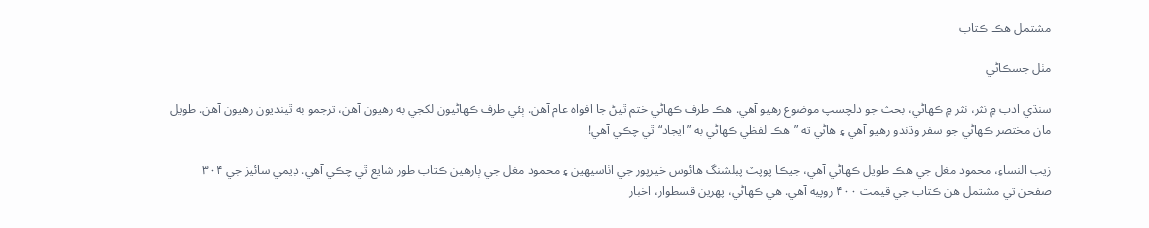مشتمل هڪ ڪتاب

مٺل جسڪاڻي

سنڌي ادب ۾ نثر، نثر ۾ ڪهاڻي، بحث جو دلچسپ موضوع رهيو آهي. هڪ طرف ڪهاڻي ختم ٿيڻ جا افواه عام آهن. ٻئي طرف ڪهاڻيون لکجي به رهيون آهن، ترجمو به ٿينديون رهيون آهن. طويل مان مختصر ڪهاڻي جو سفر وڌندو رهيو آهي ۽ هاڻي ته ”هڪ لفظي ڪهاڻي به ”ايجاد“ ٿي چڪي آهي!

زيب النساءِ، محمود مغل جي هڪ طويل ڪهاڻي آهي، جيڪا پوپٽ پبلشنگ هائوس خيرپور جي اٺاسيهين ۽ محمود مغل جي ٻارهين ڪتاب طور شايع ٿي چڪي آهي. ڊيمي سائيز جي ۳۰۴ صفحن تي مشتمل هن ڪتاب جي قيمت ۴۰۰ روپيه آهي. هي ڪهاڻي، پهرين قسطوار، اخبار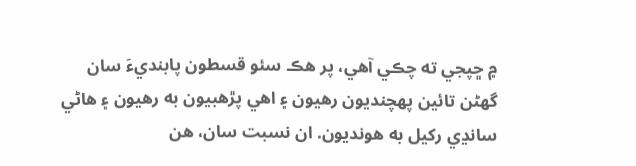۾ ڇپجي ته چڪي آهي، پر هڪ سئو قسطون پابنديءَ سان گهڻن تائين پهچنديون رهيون ۽ اهي پڙهبيون به رهيون ۽ هاڻي سانڍي رکيل به هونديون. ان نسبت سان، هن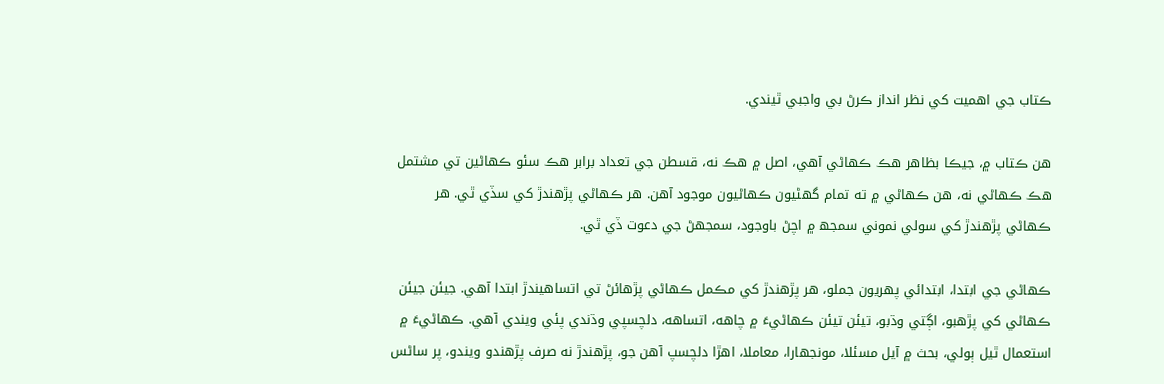ڪتاب جي اهميت کي نظر انداز ڪرڻ بي واجبي ٿيندي.

هن ڪتاب ۾، جيڪا بظاهر هڪ ڪهاڻي آهي، اصل ۾ هڪ نه، قسطن جي تعداد برابر هڪ سئو ڪهاڻين تي مشتمل هڪ ڪهاڻي نه، هن ڪهاڻي ۾ ته تمام گهڻيون ڪهاڻيون موجود آهن. هر ڪهاڻي پڙهندڙ کي سڏي ٿي. هر ڪهاڻي پڙهندڙ کي سولي نموني سمجھ ۾ اچڻ باوجود، سمجهڻ جي دعوت ڏي ٿي.

ڪهاڻي جي ابتدا، ابتدائي پهريون جملو، هر پڙهندڙ کي مڪمل ڪهاڻي پڙهائڻ تي اتساهيندڙ ابتدا آهي. جيئن جيئن ڪهاڻي کي پڙهبو، اڳتي وڌبو، تيئن تيئن ڪهاڻيءَ ۾ چاهه، اتساهه، دلچسپي وڌندي پئي ويندي آهي. ڪهاڻيءَ ۾ استعمال ٿيل ٻولي، بحث ۾ آيل مسئلا، مونجهارا، معاملا، اهڙا دلچسپ آهن جو، پڙهندڙ نه صرف پڙهندو ويندو، پر ساڻس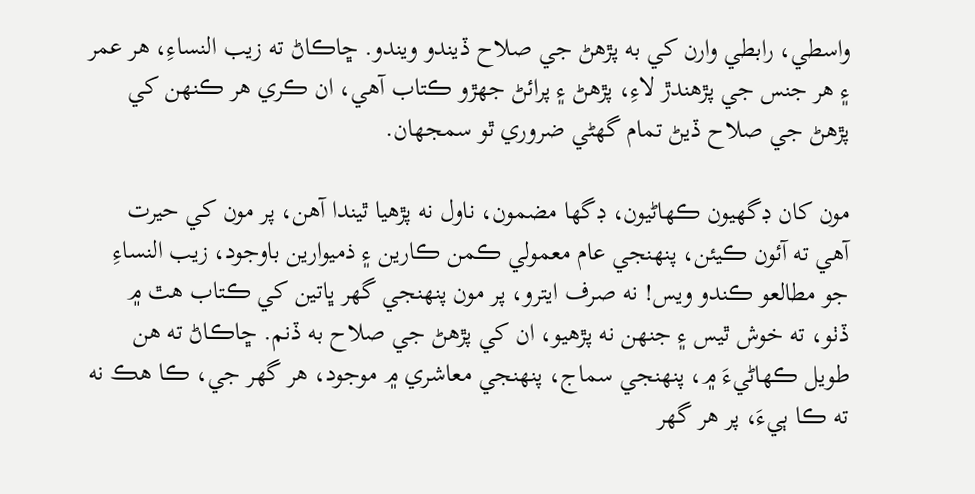واسطي، رابطي وارن کي به پڙهڻ جي صلاح ڏيندو ويندو. ڇاڪاڻ ته زيب النساءِ، هر عمر ۽ هر جنس جي پڙهندڙ لاءِ، پڙهڻ ۽ پرائڻ جهڙو ڪتاب آهي، ان ڪري هر ڪنهن کي پڙهڻ جي صلاح ڏيڻ تمام گهڻي ضروري ٿو سمجهان.

مون کان ڊگهيون ڪهاڻيون، ڊگها مضمون، ناول نه پڙهيا ٿيندا آهن، پر مون کي حيرت آهي ته آئون ڪيئن، پنهنجي عام معمولي ڪمن ڪارين ۽ ذميوارين باوجود، زيب النساءِ جو مطالعو ڪندو ويس! نه صرف ايترو، پر مون پنهنجي گهر ڀاتين کي ڪتاب هٿ ۾ ڏٺو، ته خوش ٿيس ۽ جنهن نه پڙهيو، ان کي پڙهڻ جي صلاح به ڏنم. ڇاڪاڻ ته هن طويل ڪهاڻيءَ ۾، پنهنجي سماج، پنهنجي معاشري ۾ موجود، هر گهر جي، ڪا هڪ نه ته ڪا ٻيءَ، پر هر گهر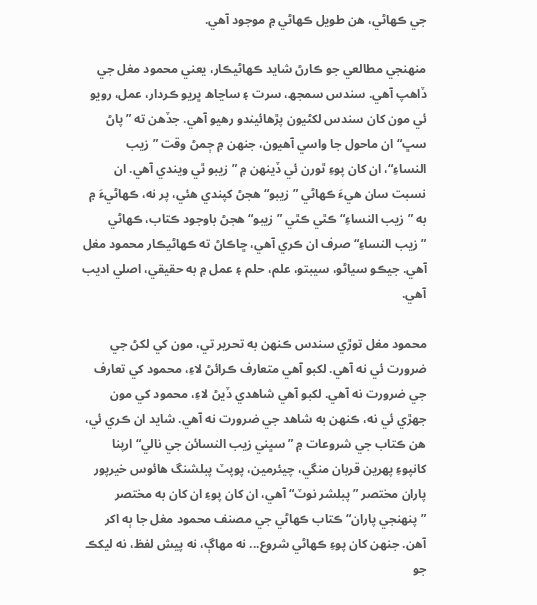جي ڪهاڻي، هن طويل ڪهاڻي ۾ موجود آهي.

منهنجي مطالعي جو ڪارڻ شايد ڪهاڻيڪار، يعني محمود مغل جي ڏاهپ آهي. سندس سمجھ، سرت ۽ ساڃاھ ڀريو ڪردار، عمل، رويو ئي مون کان سندس لکڻيون پڙهائيندو رهيو آهي. جڏهن ته ”پاڻ سڀ“ ان ماحول جا واسي آهيون، جنهن ۾ ڄمڻ وقت ”زيب النساءِ“، ان کان پوءِ ٿورن ئي ڏينهن ۾ ”زيبو ٿي ويندي آهي. ان نسبت سان هيءَ ڪهاڻي ”زيبو“ هجڻ کپندي هئي، پر نه، ڪهاڻيءَ ۾ به ”زيب النساءِ“ ڪٿي ڪٿي ”زيبو“ هجڻ باوجود ڪتاب، ڪهاڻي ”زيب النساءِ“ صرف ان ڪري آهي، ڇاڪاڻ ته ڪهاڻيڪار محمود مغل آهي. جيڪو سياڻو، سيبتو، علم، حلم ۽ عمل ۾ به حقيقي، اصلي اديب آهي.

محمود مغل توڙي سندس ڪنهن به تحرير تي، مون کي لکڻ جي ضرورت ئي نه آهي. لکبو آهي متعارف ڪرائڻ لاءِ، محمود کي تعارف جي ضرورت نه آهي. لکبو آهي شاهدي ڏيڻ لاءِ، محمود کي مون جهڙي ئي نه، ڪنهن به شاهد جي ضرورت نه آهي. شايد ان ڪري ئي، هن ڪتاب جي شروعات ۾ ”سڀني زيب النسائن جي نالي“ ارپنا کانپوءِ پهرين قربان منگي، چيئرمين، پوپٽ پبلشنگ هائوس خيرپور پاران مختصر ”پبلشر نوٽ“ آهي، ان کان پوءِ ان کان به مختصر ”پنهنجي پاران“ ڪتاب ڪهاڻي جي مصنف محمود مغل جا ٻه اکر آهن. جنهن کان پوءِ ڪهاڻي شروع... نه مهاڳ، نه پيش لفظ، نه ليکڪ جو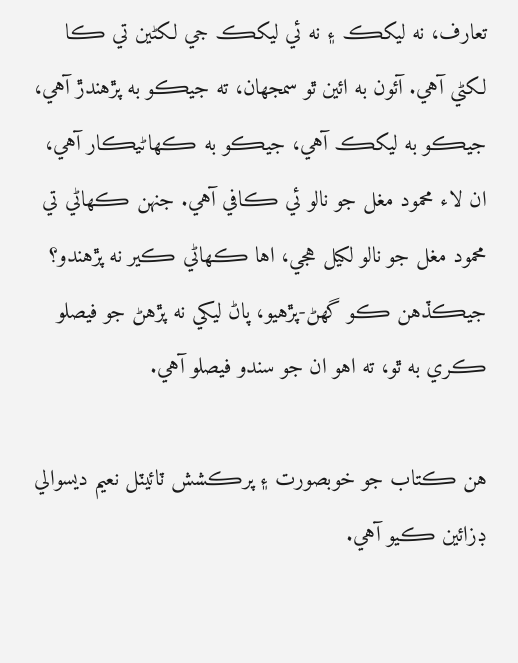تعارف، نه ليکڪ ۽ نه ئي ليکڪ جي لکڻين تي ڪا لکڻي آهي. آئون به ائين ٿو سمجهان، ته جيڪو به پڙهندڙ آهي، جيڪو به ليکڪ آهي، جيڪو به ڪهاڻيڪار آهي، ان لاء محمود مغل جو نالو ئي ڪافي آهي. جنهن ڪهاڻي تي محمود مغل جو نالو لکيل هجي، اها ڪهاڻي ڪير نه پڙهندو؟ جيڪڏهن ڪو گهڻ-پڙهيو، پاڻ ليکي نه پڙهڻ جو فيصلو ڪري به ٿو، ته اهو ان جو سندو فيصلو آهي.

هن ڪتاب جو خوبصورت ۽ پرڪشش ٽائيٽل نعيم ديسوالي ڊزائين ڪيو آهي.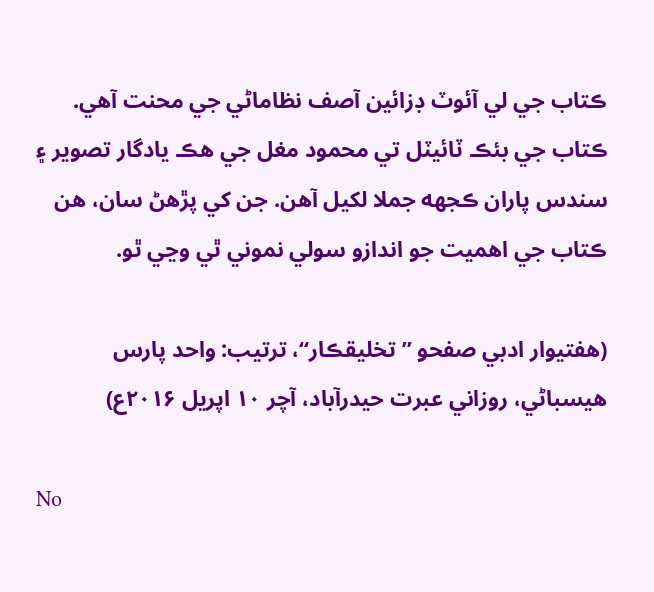ڪتاب جي لي آئوٽ ڊزائين آصف نظاماڻي جي محنت آهي. ڪتاب جي بئڪ ٽائيٽل تي محمود مغل جي هڪ يادگار تصوير ۽ سندس پاران ڪجهه جملا لکيل آهن. جن کي پڙهڻ سان، هن ڪتاب جي اهميت جو اندازو سولي نموني ٿي وڃي ٿو.

(هفتيوار ادبي صفحو ”تخليقڪار“، ترتيب: واحد پارس هيسباڻي، روزاني عبرت حيدرآباد، آچر ۱۰ اپريل ۲۰۱۶ع)

No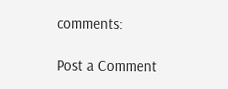comments:

Post a Comment